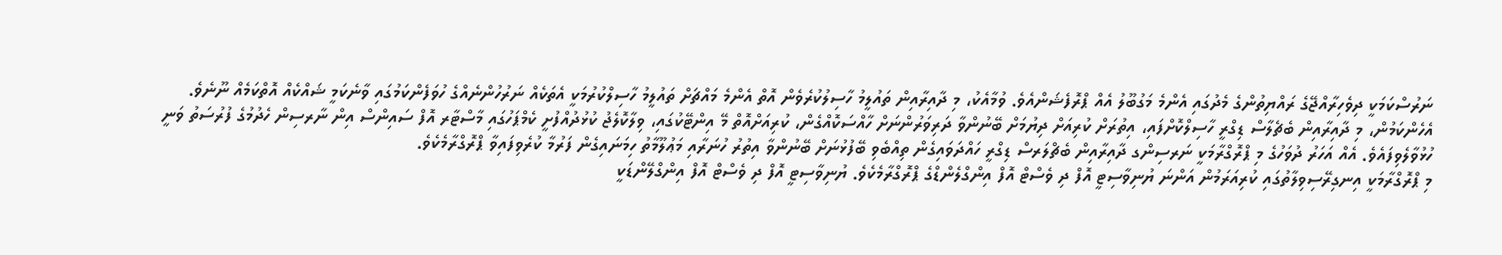ނަރުސްކަމަކީ ދިވެހިރާއްޖޭގެ ރައްޔިތުންގެ މެދުގައި އެންމެ މަގުބޫލު އެއް ޕްރޮފެޝަންއެވެ. ވުމާއެކު، މި ދާއިރާއިން ތައުލީމު ހާސިލުކުރެވެން އޮތް އެންމެ މައްޗަށް ތައުލީމު ހާސިލްކުރުމަކީ އެތަކެއް ނަރުހުންނެއްގެ ހުވަފެންކަމުގައި ވާނެކަމީ ޝައްކެއް އޮތްކަމެއް ނޫނެވެ.
އެހެންކަމުން، މި ދާއިރާއިން ބެޗެލާސް ޑިގްރީ ހާސިލްކޮށްފައި، އިތުރަށް ކުރިއަށް ދިޔުމަށް ބޭނުންވާ ދަރިވަރުންނަށް ހާއްސަކޮއްގެން، ކުރިއަށްއޮތް މޭ އިންޓޭކުގައި، ވިލާކޮލެޖު ކުޅުދުއްފުށީ ކެމްޕަހުގައި މާސްޓާރ އޮފް ސައިންސް އިން ނާރސިން ހެދުމުގެ ފުރުސަތު ވަނީ ހުޅުވާލެވިފައެވެ. އެއް އަހަރު ދުވަހުގެ މި ޕްރޮގްރާމަކީ ނަރސިންގ ދާއިރާއިން ބެޗްލަރސް ޑިގްރީ ހައްދަވައިގެން ތިއްބެވި ބޭފުޅުނަށް ބޭނުންވާ އިތުރު ހުނަރާއި މަޢުލޫމާތު ހިމަނައިގެން ފަރުމާ ކުރެވިފައިވާ ޕްރޮގްރާމެކެވެ.
މި ޕްރޮގްރާމަކީ އިނގިރޭސިވިލާތުގައި ކުރިއަރަމުން އަންނަ ޔުނިވާސިޓީ އޮފް ދި ވެސްޓް އޮފް އިންގްލެންޑްގެ ޕްރޮގްރާމެކެވެ. ޔުނިވާސިޓީ އޮފް ދި ވެސްޓް އޮފް އިންގްލޭންޑަކީ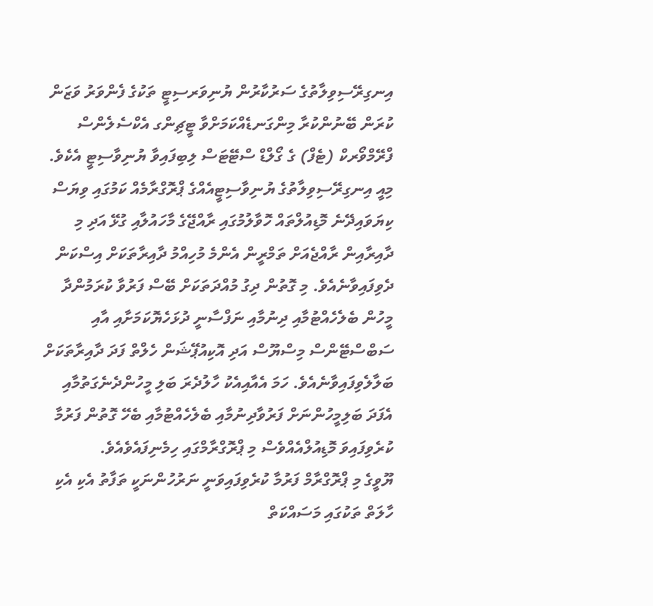އިނގިރޭސިވިލާތުގެ ސަރުކާރުން ޔުނިވަރސިޓީ ތަކުގެ ފެންވަރު ވަޒަން ކުރަން ބޭނުންކުރާ މިންގަނޑެއްކަމަށްވާ ޓީޗިންގ އެކްސެލެންސް ފްރޭމްވޯރކް (ޓެފް) ގެ ގޯލްޑް ސްޓޭޓަސް ލިބިފައިވާ ޔުނިވާސިޓީ އެކެވެ.
މިއީ އިނގިރޭސިވިލާތުގެ ޔުނިވާސިޓީއެއްގެ ޕްރޮގްރާމެއް ކަމުގައި ވިޔަސް ކިޔަވައިދޭނެ މޮޑިއުލްތައް ހޮވާލުމުގައި ރާއްޖޭގެ މާހައުލާއި ގުޅޭ އަދި މި ދާއިރާއިން ރާއްޖެއަށް ތަމްރީން އެންމެ މުހިއްމު ދާއިރާތަކަށް އިސްކަން ދެވިފައިވާނެއެވެ. މި ގޮތުން ދިގު މުއްދަތަކަށް ބޭސް ފަރުވާ ކުރަމުންދާ މީހުން ބެލެހެއްޓުމާއި ދިނުމާއި ނަފްސާނީ ދުޅަހެޔޮކަމަށާއި އާއި ސަބްސްޓޭންސް މިސްޔޫސް އަދި އޮކިއުޕޭޝަން ހެލްތް ފަދަ ދާއިރާތަކަށް ބަލާލެވިފައިވާނެއެވެ. ހަމަ އެއާއިއެކު ހާލުދެރަ ބަލި މީހުންދެނެގަތުމާއި އެފަދަ ބަލިމީހުންނަށް ފަރުވާދިނުމާއި ބެލެހެއްޓުމާއި ބެހޭ ގޮތުން ފަރުމާ ކުރެވިފައިވަ މޮޑިއުލްއެއްވެސް މި ޕްރޮގްރާމްގައި ހިމެނިފައެވެއެވެ.
ޔޫވީގެ މި ޕްރޮގްރާމް ފަރުމާ ކުރެވިފައިވަނީ ނަރުހުންނަކީ ތަފާތު އެކި އެކި ހާލަތް ތަކުގައި މަސައްކަތް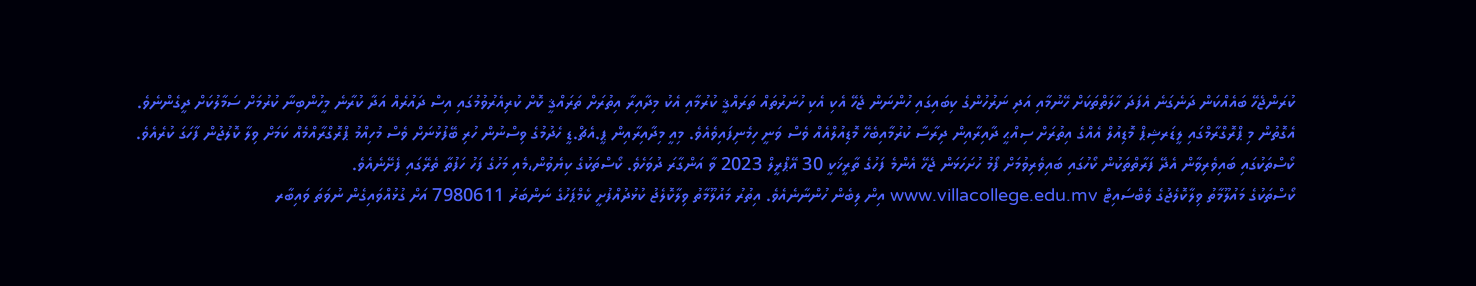ކުރަންޖެހޭ ބައެއްކަން ދަނެގަނެ އެފަދަ ހާލަތްތަކަށް ހޭނުމާއި އަދި ނަރުހުންގެ ކިބައިގައި ހުންނަން ޖެހޭ އެކި އެކި ހުނަރުތައް ތަރައްޤީ ކުރުމާއި އެކު މިދާއިރާ އިތުރަށް ތަރައްޤީ ކޮށް ކުރިއެރުވުމުގައި އިސް ދައުރެއް އަދާ ކުރާނެ މީހުންބިނާ ކުރުމަށް ސަމާލުކަށް ދީގެންނެވެ.
އެގޮތުން މި ޕްރޮގްރާމްގައި ލީޑަރޝިޕް މޮޑިއުލް އެއްގެ އިތުރަށް ސިއްޙީ ދާއިރާއިން ދިރާސާ ކުރުމާއިބެހޭ މޮޑިއުލްއެއް ވެސް ވަނީ ހިމެނިފައިވެއެވެ. މިއީ މިދާއިރާއިން ޕީ.އެޗް.ޑީ ހެދުމުގެ ވިސްނުން ހުރި ބޭފުޅުނަށް ވެސް މުހިއްމު ޕްރޮގްރާއްމެއް ކަމަށް ވިލާ ކޮލުޖުން ފާހަގަ ކުރެއެވެ.
ކޯސްތަކުގައި ބައިވެރިވާން އެދޭ ފަރާތްތަކުން ކޯހުގައި ބައިވެރިވުމަށް ފޯމު ހުށަހަޅަން ޖެހޭ އެންމެ ފަހުގެ ތާރީޚަކީ 30 އޭޕްރީލް 2023 ވާ އަންގާރަ ދުވަހެވެ. ކޯސްތަކުގެ ކިޔެވުން،މެއި މަހުގެ ފަހު ހަފުތާ ތެރޭގައި ފެށޭނެއެވެ.
ކޯސްތަކުގެ މައުލޫމާތު ވިލާކޮލެޖުގެ ވެބްސައިޓް www.villacollege.edu.mv އިން ލިބެން ހުންނާނެއެވެ. އިތުރު މައުލޫމާތު ވިލާކޮލެޖު ކުޅުދުއްފުށީ ކެމްޕަހުގެ ނަންބަރު 7980611 އަށް ގުޅުއްވައިގެން ނުވަތަ ވައިބާރ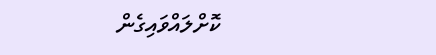ކޮށްލައްވައިގެން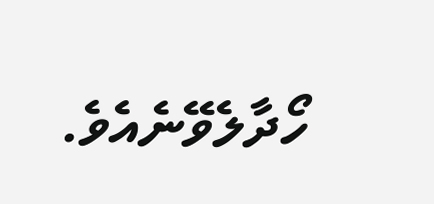ހޯދާލެވޭނެއެވެ.